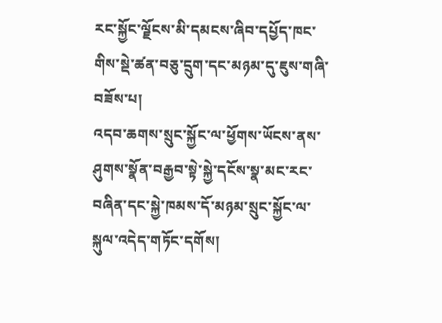རང་སྐྱོང་ལྗོངས་མི་དམངས་ཞིབ་དཔྱོད་ཁང་གིས་སྡེ་ཚན་བཅུ་དྲུག་དང་མཉམ་དུ་ཇུས་གཞི་བཟོས་པ།
འདབ་ཆགས་སྲུང་སྐྱོང་ལ་ཕྱོགས་ཡོངས་ནས་ཤུགས་སྣོན་བརྒྱབ་སྟེ་སྐྱེ་དངོས་སྣ་མང་རང་བཞིན་དང་སྐྱེ་ཁམས་དོ་མཉམ་སྲུང་སྐྱོང་ལ་སྐུལ་འདེད་གཏོང་དགོས།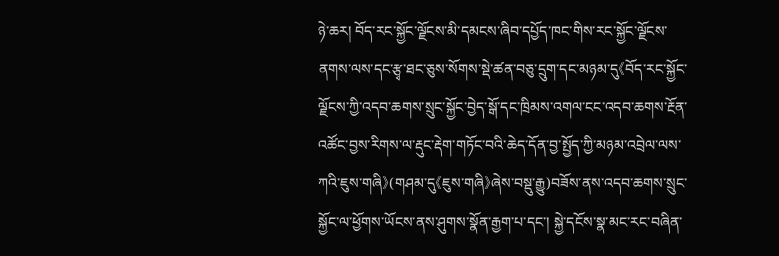ཉེ་ཆར། བོད་རང་སྐྱོང་ལྗོངས་མི་དམངས་ཞིབ་དཔྱོད་ཁང་གིས་རང་སྐྱོང་ལྗོངས་ནགས་ལས་དང་རྩྭ་ཐང་ཅུས་སོགས་སྡེ་ཚན་བཅུ་དྲུག་དང་མཉམ་དུ《བོད་རང་སྐྱོང་ལྗོངས་ཀྱི་འདབ་ཆགས་སྲུང་སྐྱོང་བྱེད་སྒོ་དང་ཁྲིམས་འགལ་ངང་འདབ་ཆགས་རྔོན་འཚོང་བྱས་རིགས་ལ་རྡུང་རྡེག་གཏོང་བའི་ཆེད་དོན་བྱ་སྤྱོད་ཀྱི་མཉམ་འབྲེལ་ལས་ཀའི་ཇུས་གཞི》(གཤམ་དུ《ཇུས་གཞི》ཞེས་བསྡུ་རྒྱུ)བཟོས་ནས་འདབ་ཆགས་སྲུང་སྐྱོང་ལ་ཕྱོགས་ཡོངས་ནས་ཤུགས་སྣོན་རྒྱག་པ་དང་། སྐྱེ་དངོས་སྣ་མང་རང་བཞིན་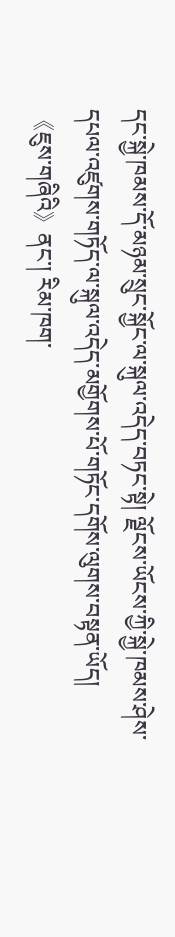དང་སྐྱེ་ཁམས་དོ་མཉམ་སྲུང་སྐྱོང་ལ་སྐུལ་འདེད་བཏང་སྟེ། ལྗོངས་ཡོངས་ཀྱི་སྐྱེ་ཁམས་ཤེས་དཔལ་འཛུགས་གཏོད་ལ་སྐུལ་འདེད་མགྱོགས་པོ་གཏོང་དགོས་ལུགས་བསྟན་ཡོད།
《ཇུས་གཞིའི》ནང་། རིམ་ཁག་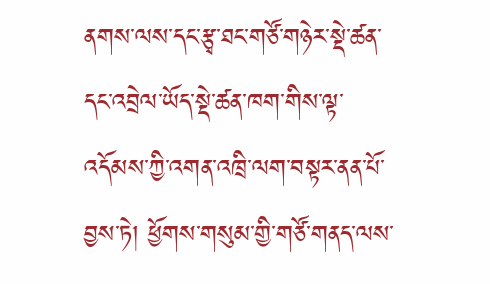ནགས་ལས་དང་རྩྭ་ཐང་གཙོ་གཉེར་སྡེ་ཚན་དང་འབྲེལ་ཡོད་སྡེ་ཚན་ཁག་གིས་ལྟ་འདོམས་ཀྱི་འགན་འཁྲི་ལག་བསྟར་ནན་པོ་བྱས་ཏེ། ཕྱོགས་གསུམ་གྱི་གཙོ་གནད་ལས་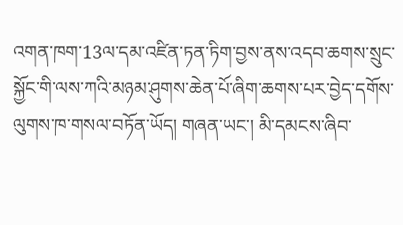འགན་ཁག་13ལ་དམ་འཛིན་ཏན་ཏིག་བྱས་ནས་འདབ་ཆགས་སྲུང་སྐྱོང་གི་ལས་ཀའི་མཉམ་ཤུགས་ཆེན་པོ་ཞིག་ཆགས་པར་བྱེད་དགོས་ལུགས་ཁ་གསལ་བཏོན་ཡོད། གཞན་ཡང་། མི་དམངས་ཞིབ་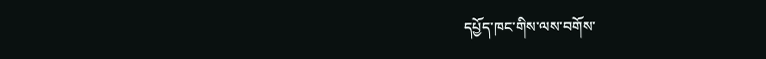དཔྱོད་ཁང་གིས་ལས་བགོས་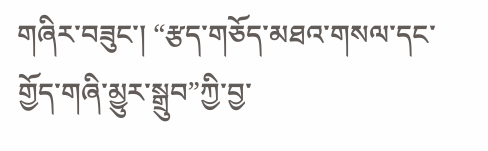གཞིར་བཟུང་། “རྩད་གཅོད་མཐའ་གསལ་དང་གྱོད་གཞི་མྱུར་སྒྲུབ”ཀྱི་བྱ་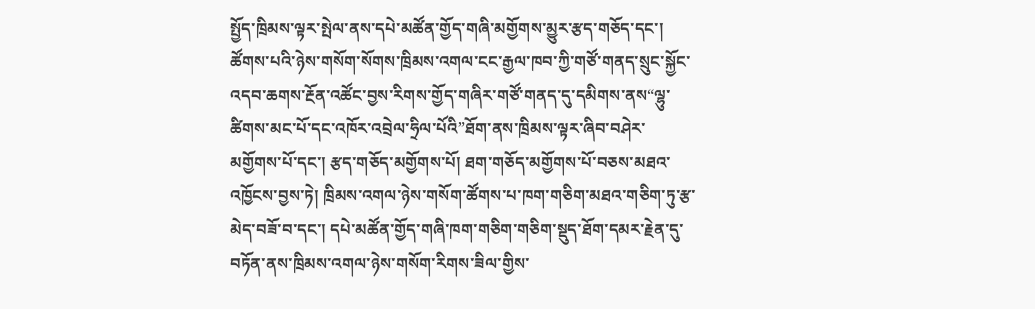སྤྱོད་ཁྲིམས་ལྟར་སྤེལ་ནས་དཔེ་མཚོན་གྱོད་གཞི་མགྱོགས་མྱུར་རྩད་གཅོད་དང་། ཚོགས་པའི་ཉེས་གསོག་སོགས་ཁྲིམས་འགལ་ངང་རྒྱལ་ཁབ་ཀྱི་གཙོ་གནད་སྲུང་སྐྱོང་འདབ་ཆགས་རྔོན་འཚོང་བྱས་རིགས་གྱོད་གཞིར་གཙོ་གནད་དུ་དམིགས་ནས“ལྷུ་ཚིགས་མང་པོ་དང་འཁོར་འབྲེལ་ཧྲིལ་པོའི”ཐོག་ནས་ཁྲིམས་ལྟར་ཞིབ་བཤེར་མགྱོགས་པོ་དང་། རྩད་གཅོད་མགྱོགས་པོ། ཐག་གཅོད་མགྱོགས་པོ་བཅས་མཐའ་འཁྱོངས་བྱས་ཏེ། ཁྲིམས་འགལ་ཉེས་གསོག་ཚོགས་པ་ཁག་གཅིག་མཐའ་གཅིག་ཏུ་རྩ་མེད་བཟོ་བ་དང་། དཔེ་མཚོན་གྱོད་གཞི་ཁག་གཅིག་གཅིག་སྡུད་ཐོག་དམར་རྗེན་དུ་བཏོན་ནས་ཁྲིམས་འགལ་ཉེས་གསོག་རིགས་ཟིལ་གྱིས་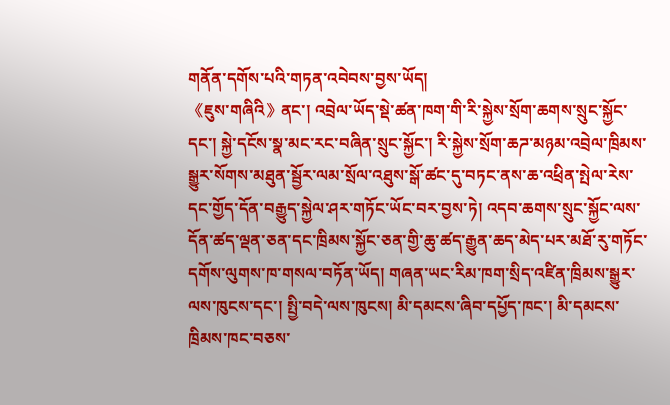གནོན་དགོས་པའི་གཏན་འབེབས་བྱས་ཡོད།
《ཇུས་གཞིའི》ནང་། འབྲེལ་ཡོད་སྡེ་ཚན་ཁག་གི་རི་སྐྱེས་སྲོག་ཆགས་སྲུང་སྐྱོང་དང་། སྐྱེ་དངོས་སྣ་མང་རང་བཞིན་སྲུང་སྐྱོང་། རི་སྐྱེས་སྲོག་ཆཌ་མཉམ་འབྲེལ་ཁྲིམས་སྒྱུར་སོགས་མཐུན་སྦྱོར་ལམ་སྲོལ་འཐུས་སྒོ་ཚང་དུ་བཏང་ནས་ཆ་འཕྲིན་སྤེལ་རེས་དང་གྱོད་དོན་བརྒྱུད་སྐྱེལ་ཤར་གཏོང་ཡོང་བར་བྱས་ཏེ། འདབ་ཆགས་སྲུང་སྐྱོང་ལས་དོན་ཚད་ལྡན་ཅན་དང་ཁྲིམས་སྐྱོང་ཅན་གྱི་ཆུ་ཚད་རྒྱུན་ཆད་མེད་པར་མཐོ་རུ་གཏོང་དགོས་ལུགས་ཁ་གསལ་བཏོན་ཡོད། གཞན་ཡང་རིམ་ཁག་སྲིད་འཛིན་ཁྲིམས་སྒྱུར་ལས་ཁུངས་དང་། སྤྱི་བདེ་ལས་ཁུངས། མི་དམངས་ཞིབ་དཔྱོད་ཁང་། མི་དམངས་ཁྲིམས་ཁང་བཅས་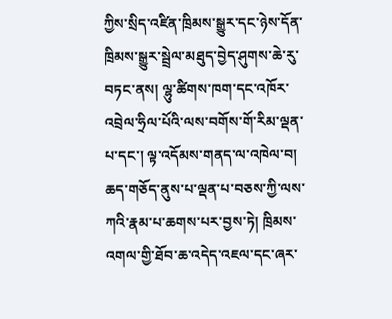ཀྱིས་སྲིད་འཛིན་ཁྲིམས་སྒྱུར་དང་ཉེས་དོན་ཁྲིམས་སྒྱུར་སྦྲེལ་མཐུད་བྱེད་ཤུགས་ཆེ་རུ་བཏང་ནས། ལྷུ་ཚིགས་ཁག་དང་འཁོར་འབྲེལ་ཧྲིལ་པོའི་ལས་བགོས་གོ་རིམ་ལྡན་པ་དང་། ལྟ་འདོམས་གནད་ལ་འཁེལ་བ། ཆད་གཅོད་ནུས་པ་ལྡན་པ་བཅས་ཀྱི་ལས་ཀའི་རྣམ་པ་ཆགས་པར་བྱས་ཏེ། ཁྲིམས་འགལ་གྱི་ཐོབ་ཆ་འདེད་འཇལ་དང་ཞར་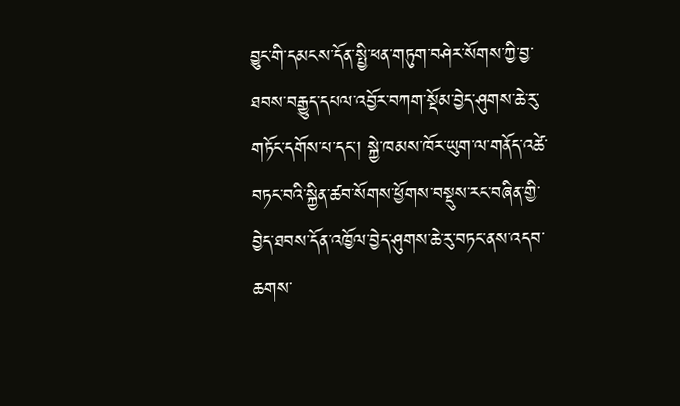བྱུང་གི་དམངས་དོན་སྤྱི་ཕན་གཏུག་བཤེར་སོགས་ཀྱི་བྱ་ཐབས་བརྒྱུད་དཔལ་འབྱོར་བཀག་སྡོམ་བྱེད་ཤུགས་ཆེ་རུ་གཏོང་དགོས་པ་དང་། སྐྱེ་ཁམས་ཁོར་ཡུག་ལ་གནོད་འཚེ་བཏང་བའི་སྐྱིན་ཚབ་སོགས་ཕྱོགས་བསྡུས་རང་བཞིན་གྱི་བྱེད་ཐབས་དོན་འཁྱོལ་བྱེད་ཤུགས་ཆེ་རུ་བཏང་ནས་འདབ་ཆགས་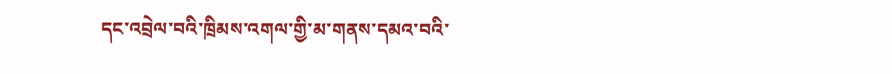དང་འབྲེལ་བའི་ཁྲིམས་འགལ་གྱི་མ་གནས་དམའ་བའི་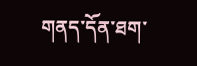གནད་དོན་ཐག་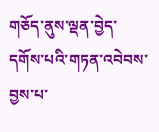གཅོད་ནུས་ལྡན་བྱེད་དགོས་པའི་གཏན་འབེབས་བྱས་པ་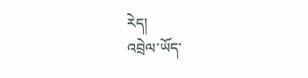རེད།
འབྲེལ་ཡོད་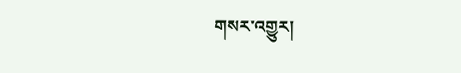གསར་འགྱུར།